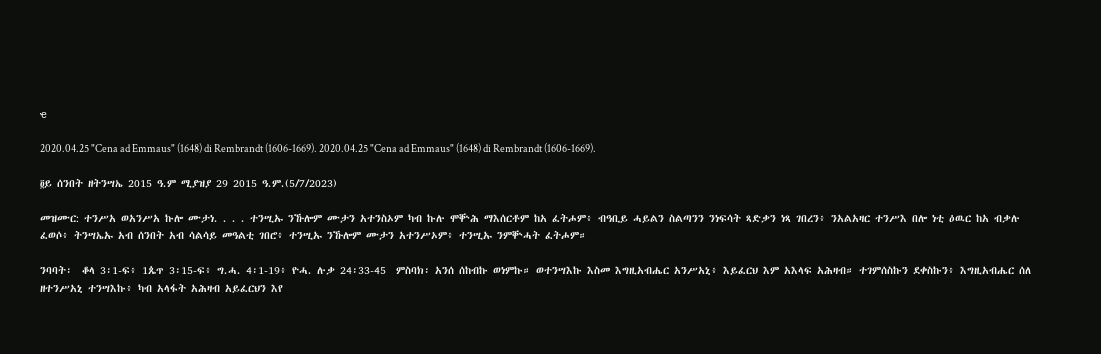ҽ

2020.04.25 "Cena ad Emmaus" (1648) di Rembrandt (1606-1669). 2020.04.25 "Cena ad Emmaus" (1648) di Rembrandt (1606-1669).

፬ይ ሰንበት ዘትንሣኤ 2015 ዓ.ም ሚያዝያ 29 2015 ዓ.ም.(5/7/2023)

መዝሙር: ተንሥአ ወአንሥአ ኩሎ ሙታነ. . . . ተንሢኡ ንኹሎም ሙታን አተንስኦም ካብ ኩሉ ሞቝሕ ማእሰርቶም ከአ ፈትሖም፥ ብዓቢይ ሓይልን ስልጣንን ንነፍሳት ጻድቃን ነጻ ገበረን፥ ንአልአዛር ተንሥእ በሎ ነቲ ዕዉር ከአ ብቃሉ ፈወሶ፥ ትንሣኤኡ አብ ሰንበት አብ ሳልሳይ መዓልቲ ገበሮ፥ ተንሢኡ ንኹሎም ሙታን አተንሥኦም፥ ተንሢኡ ንምቝሓት ፈትሖም።

ንባባት፡  ቆላ 3፡1-ፍ፥ 1ጴጥ 3፡15-ፍ፥ ግ.ሓ. 4፡1-19፥ ዮሓ. ሉቃ 24፡33-45  ምስባክ፡ አንሰ ሰከብኩ ወነምኩ። ወተንሣእኩ እስመ እግዚአብሔር አንሥአኒ፥ እይፈርህ እም አእላፍ አሕዛብ። ተገምሰስኩን ደቀስኩን፥ እግዚአብሔር ሰለ ዘተንሥአኒ ተንሣእኩ፥ ካብ አላፋት አሕዛብ አይፈርህን እየ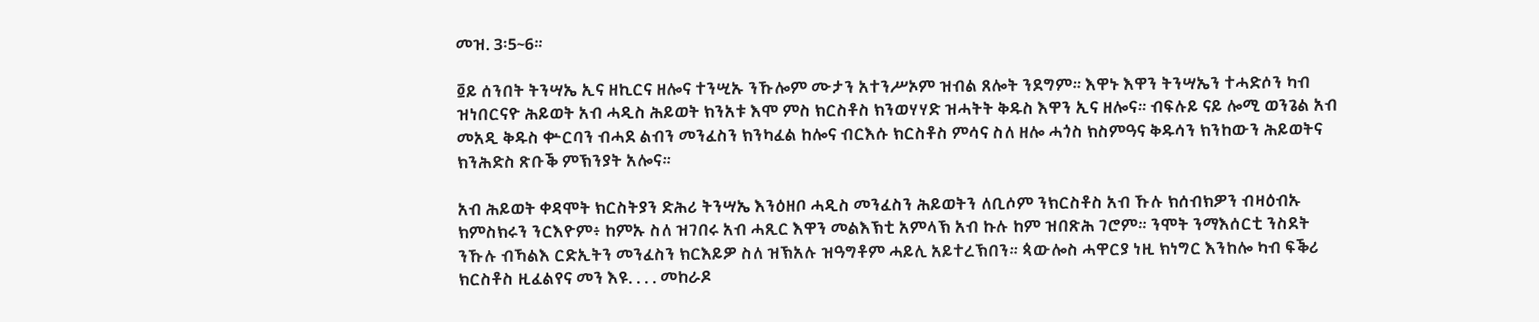መዝ. 3፡5~6።

፬ይ ሰንበት ትንሣኤ ኢና ዘኪርና ዘሎና ተንሢኡ ንኹሎም ሙታን አተንሥኦም ዝብል ጸሎት ንደግም። እዋኑ እዋን ትንሣኤን ተሓድሶን ካብ ዝነበርናዮ ሕይወት አብ ሓዲስ ሕይወት ክንአቱ እሞ ምስ ክርስቶስ ክንወሃሃድ ዝሓትት ቅዱስ እዋን ኢና ዘሎና። ብፍሉይ ናይ ሎሚ ወንጌል አብ መአዲ ቅዱስ ቍርባን ብሓደ ልብን መንፈስን ክንካፈል ከሎና ብርእሱ ክርስቶስ ምሳና ስለ ዘሎ ሓጎስ ክስምዓና ቅዱሳን ክንከውን ሕይወትና ክንሕድስ ጽቡቕ ምኽንያት አሎና።

አብ ሕይወት ቀዳሞት ክርስትያን ድሕሪ ትንሣኤ እንዕዘቦ ሓዲስ መንፈስን ሕይወትን ለቢሶም ንክርስቶስ አብ ኹሉ ክሰብክዎን ብዛዕብኡ ክምስክሩን ንርእዮም፥ ከምኡ ስለ ዝገበሩ አብ ሓጺር እዋን መልእኽቲ አምላኽ አብ ኩሉ ከም ዝበጽሕ ገሮም። ንሞት ንማእሰርቲ ንስደት ንኹሉ ብኻልእ ርድኢትን መንፈስን ክርእይዎ ስለ ዝኽአሉ ዝዓግቶም ሓይሊ አይተረኽበን። ጳውሎስ ሓዋርያ ነዚ ክነግር እንከሎ ካብ ፍቕሪ ክርስቶስ ዚፈልየና መን እዩ. . . . መከራዶ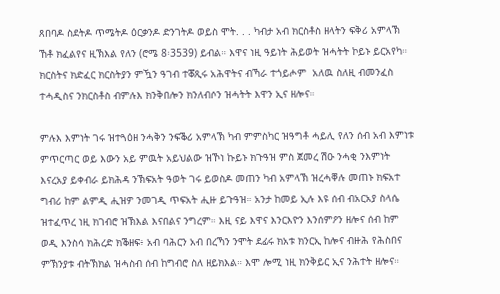ጸበባዶ ስደትዶ ጥሜትዶ ዕርቃንዶ ድንገትዶ ወይስ ሞት. . . ካብታ አብ ክርስቶስ ዘላትን ፍቅሪ አምላኽ ኸቶ ክፈልየና ዚኽእል የለን (ሮሜ 8፡3539) ይብል። እዋና ነዚ ዓይነት ሕይወት ዝሓትት ኮይኑ ይርአየካ። ክርስትና ክድፈር ክርስትያን ምዃን ዓገብ ተቖጺሩ አሕዋትና ብኻራ ተጎይሖም  አለዉ ስለዚ ብመንፈስ ተሓዲስና ንክርስቶስ ብምሉእ ክንቅበሎን ክንለብሶን ዝሓትት እዋን ኢና ዘሎና።

ምሉእ እምነት ገሩ ዝተጓዕዘ ንሓቅን ንፍቕሪ አምላኽ ካብ ምምስካር ዝዓግቶ ሓይሊ የለን ሰብ አብ እምነቱ ምጥርጣር ወይ እውን አይ ምዉት አይህልው ዝኾነ ኩይኑ ክጉዓዝ ምስ ጀመረ ሽዑ ንሓቂ ንእምነት እናረአያ ይቀብራ ይክሕዳ ንኽፍአት ዓወት ገሩ ይወስዶ መጠን ካብ አምላኽ ዝረሓቐሉ መጠኑ ክፍአተ ግብሪ ከም ልምዲ ሒዝዎ ንመገዲ ጥፍአት ሒዙ ይጉዓዝ። አንታ ከመይ ኢሉ እዩ ሰብ ብአርአያ ስላሴ ዝተፈጥረ ነዚ ክገብሮ ዝኽእል እናበልና ንግረም። እዚ ናይ እዋና እንርእዮን እንሰምዖን ዘሎና ሰብ ከም ወዲ እንስሳ ክሕረድ ክቕዘፍ፥ አብ ባሕርን አብ በረኻን ንሞት ደፊሩ ክአቱ ክንርኢ ከሎና ብዙሕ የሕስበና ምኽንያቱ ብትኽክል ዝሓስብ ሰብ ከግብሮ ስለ ዘይክእል። እሞ ሎሚ ነዚ ክንቅይር ኢና ንሕተት ዘሎና።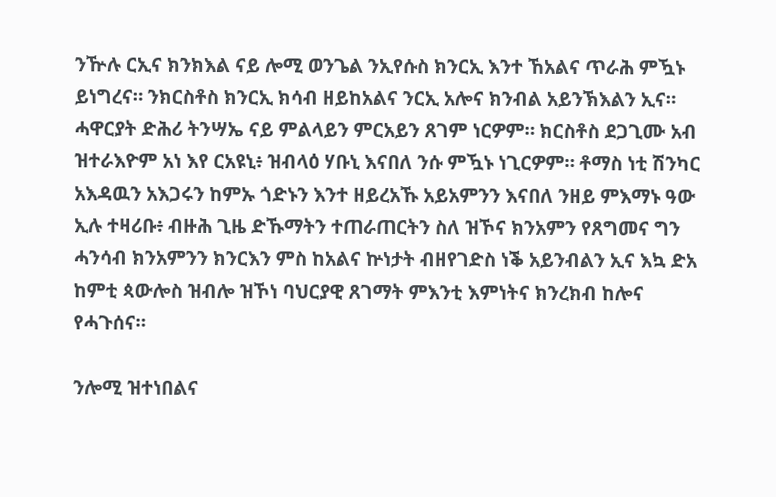ንዅሉ ርኢና ክንክእል ናይ ሎሚ ወንጌል ንኢየሱስ ክንርኢ እንተ ኸአልና ጥራሕ ምዃኑ ይነግረና። ንክርስቶስ ክንርኢ ክሳብ ዘይከአልና ንርኢ አሎና ክንብል አይንኽእልን ኢና። ሓዋርያት ድሕሪ ትንሣኤ ናይ ምልላይን ምርአይን ጸገም ነርዎም። ክርስቶስ ደጋጊሙ አብ ዝተራእዮም አነ እየ ርአዩኒ፥ ዝብላዕ ሃቡኒ እናበለ ንሱ ምዃኑ ነጊርዎም። ቶማስ ነቲ ሽንካር አእዳዉን አእጋሩን ከምኡ ጎድኑን እንተ ዘይረአኹ አይአምንን እናበለ ንዘይ ምእማኑ ዓው ኢሉ ተዛሪቡ፥ ብዙሕ ጊዜ ድኹማትን ተጠራጠርትን ስለ ዝኾና ክንአምን የጸግመና ግን ሓንሳብ ክንአምንን ክንርእን ምስ ከአልና ኵነታት ብዘየገድስ ነቕ አይንብልን ኢና እኳ ድአ ከምቲ ጳውሎስ ዝብሎ ዝኾነ ባህርያዊ ጸገማት ምእንቲ እምነትና ክንረክብ ከሎና የሓጉሰና።

ንሎሚ ዝተነበልና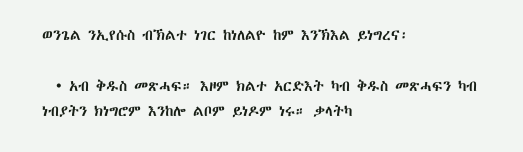ወንጌል ንኢየሱስ ብኽልተ ነገር ከነለልዮ ከም እንኽእል ይነግረና፡

  • አብ ቅዱስ መጽሓፍ። እዞም ክልተ አርድእት ካብ ቅዱስ መጽሓፍን ካብ ነብያትን ክነግሮም እንከሎ ልቦም ይነዶም ነሩ። ቃላትካ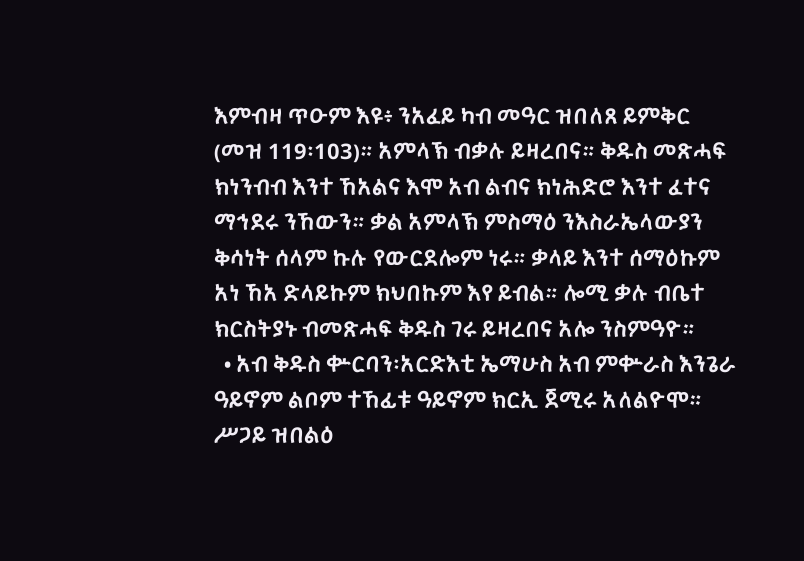እምብዛ ጥዑም እዩ፥ ንአፈይ ካብ መዓር ዝበለጸ ይምቅር (መዝ 119፡103)። አምላኽ ብቃሉ ይዛረበና። ቅዱስ መጽሓፍ ክነንብብ እንተ ኸአልና እሞ አብ ልብና ክነሕድሮ እንተ ፈተና ማኅደሩ ንኸውን። ቃል አምላኽ ምስማዕ ንእስራኤላውያን ቅሳነት ሰላም ኩሉ የውርደሎም ነሩ። ቃላይ እንተ ሰማዕኩም አነ ኸአ ድላይኩም ክህበኩም እየ ይብል። ሎሚ ቃሉ ብቤተ ክርስትያኑ ብመጽሓፍ ቅዱስ ገሩ ይዛረበና አሎ ንስምዓዮ።
  • አብ ቅዱስ ቍርባን፡አርድእቲ ኤማሁስ አብ ምቍራስ እንጌራ ዓይኖም ልቦም ተኸፊቱ ዓይኖም ክርኢ ጀሚሩ አለልዮሞ። ሥጋይ ዝበልዕ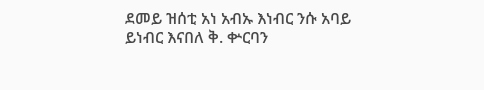ደመይ ዝሰቲ አነ አብኡ እነብር ንሱ አባይ ይነብር እናበለ ቅ. ቍርባን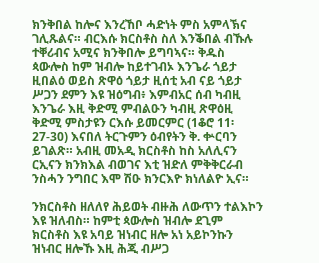ክንቅበል ከሎና እንረኸቦ ሓድነት ምስ አምላኽና ገሊጹልና። ብርእሱ ክርስቶስ ስለ እንቕበል ብኹሉ ተቐሪብና አሚና ክንቅበሎ ይግባኣና። ቅዱስ ጳውሎስ ከም ዝብሎ ከይተገብኦ እንጌራ ጎይታ ዚበልዕ ወይስ ጽዋዕ ጎይታ ዚሰቲ አብ ናይ ጎይታ ሥጋን ደምን እዩ ዝዕግብ፥ እምብአር ሰብ ካብዚ እንጌራ እዚ ቅድሚ ምብልዑን ካብዚ ጽዋዕዚ ቅድሚ ምስታዩን ርእሱ ይመርምር (1ቆሮ 11፡27-30) እናበለ ትርጉምን ዕብየትን ቅ. ቍርባን ይገልጽ። አብዚ መአዲ ክርስቶስ ከስ አለሊናን ርኢናን ክንክእል ብወገና እቲ ዝድለ ምቅቅርራብ ንስሓን ንግበር እሞ ሽዑ ክንርእዮ ክነለልዮ ኢና።

ንክርስቶስ ዘለለየ ሕይወት ብዙሕ ለውጥን ተልእኮን እዩ ዝለብስ። ከምቲ ጳውሎስ ዝብሎ ደጊም ክርስቶስ እዩ አባይ ዝነብር ዘሎ አነ አይኮንኩን ዝነብር ዘሎኹ እዚ ሕጂ ብሥጋ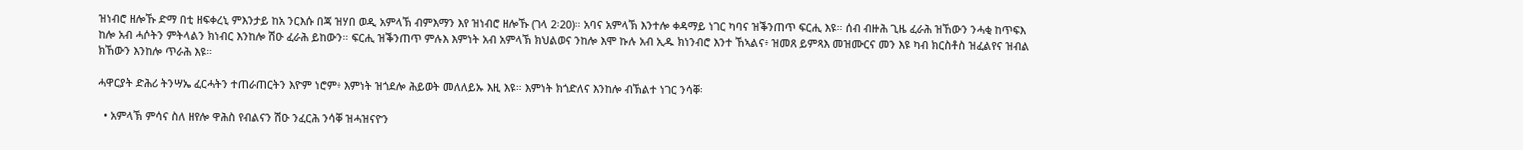ዝነብሮ ዘሎኹ ድማ በቲ ዘፍቀረኒ ምእንታይ ከአ ንርእሱ በጃ ዝሃበ ወዲ አምላኽ ብምእማን እየ ዝነብሮ ዘሎኹ (ገላ 2፡20)። አባና አምላኽ እንተሎ ቀዳማይ ነገር ካባና ዝቕንጠጥ ፍርሒ እዩ። ሰብ ብዙሕ ጊዜ ፈራሕ ዝኸውን ንሓቂ ከጥፍእ ከሎ አብ ሓሶትን ምትላልን ክነብር እንከሎ ሽዑ ፈራሕ ይከውን። ፍርሒ ዝቕንጠጥ ምሉእ እምነት አብ አምላኽ ክህልወና ንከሎ እሞ ኩሉ አብ ኢዱ ክነንብሮ እንተ ኸኣልና፥ ዝመጸ ይምጻእ መዝሙርና መን እዩ ካብ ክርስቶስ ዝፈልየና ዝብል ክኸውን እንከሎ ጥራሕ እዩ።

ሓዋርያት ድሕሪ ትንሣኤ ፈርሓትን ተጠራጠርትን እዮም ነሮም፥ እምነት ዝጎደሎ ሕይወት መለለይኡ እዚ እዩ። እምነት ክጎድለና እንከሎ ብኽልተ ነገር ንሳቐ፡

  • አምላኽ ምሳና ስለ ዘየሎ ዋሕስ የብልናን ሽዑ ንፈርሕ ንሳቐ ዝሓዝናዮን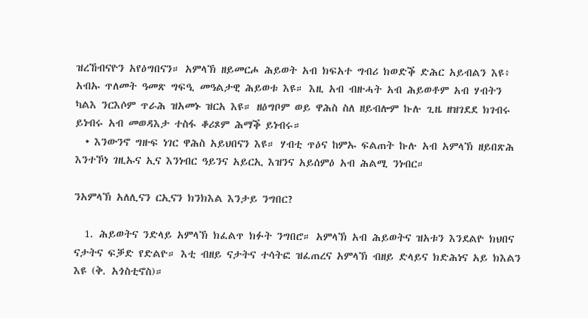ዝረኸብናዮን አየዕግበናን። አምላኽ ዘይመርሖ ሕይወት አብ ክፍአተ ግብሪ ክወድቕ ድሕር አይብልን እዩ፥ አብኡ ጥለመት ዓመጽ ግፍዒ መዓልታዊ ሕይወቱ እዩ። እዚ አብ ብዙሓት አብ ሕይወቶም አብ ሃብትን ካልእ ንርእሶም ጥራሕ ዝአመኑ ዝርአ እዩ። ዘዕግቦም ወይ ዋሕስ ስለ ዘይብሎም ኩሉ ጊዜ ዘዝገደደ ክገብሩ ይነብሩ አብ መወዳእታ ተስፋ ቆሪጾም ሕማቕ ይነብሩ።
  • እንውንኖ ግዙፍ ነገር ዋሕስ አይህበናን እዩ። ሃብቲ ጥዕና ከምኡ ፍልጠት ኩሉ አብ አምላኽ ዘይበጽሕ እንተኾነ ገዚኡና ኢና እንነብር ዓይንና አይርኢ እዝንና አይሰምዕ አብ ሕልሚ ንነብር።

ንአምላኽ አለሊናን ርኢናን ክንክእል እንታይ ንግበር?

  1. ሕይወትና ንድላይ አምላኽ ክፈልጥ ክፉት ንግበሮ። አምላኽ አብ ሕይወትና ዝአቱን እንደልዮ ክህበና ናታትና ፍቓድ የድልዮ። እቲ ብዘይ ናታትና ተሳትፎ ዝፈጠረና አምላኽ ብዘይ ድላይና ክድሕነና አይ ክእልን እዩ (ቅ. አጎስቲኖስ)።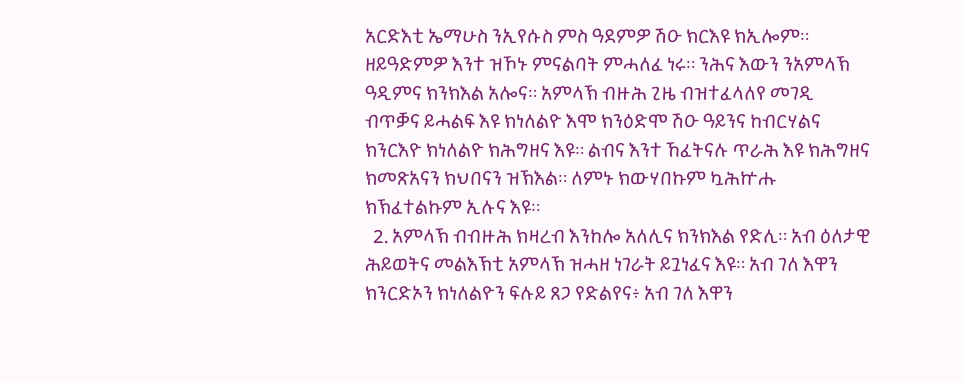አርድእቲ ኤማሁስ ንኢየሱስ ምስ ዓደምዎ ሽዑ ክርእዩ ክኢሎም። ዘይዓድምዎ እንተ ዝኾኑ ምናልባት ምሓለፈ ነሩ። ንሕና እውን ንአምላኽ ዓዲምና ክንክእል አሎና። አምላኽ ብዙሕ ጊዜ ብዝተፈላለየ መገዲ ብጥቓና ይሓልፍ እዩ ክነለልዮ እሞ ክንዕድሞ ሽዑ ዓይንና ከብርሃልና ክንርእዮ ክነለልዮ ክሕግዘና እዩ። ልብና እንተ ኸፈትናሉ ጥራሕ እዩ ክሕግዘና ክመጽአናን ክህበናን ዝኽእል። ለምኑ ክውሃበኩም ኳሕኵሑ ክኽፈተልኩም ኢሉና እዩ።
  2. አምላኽ ብብዙሕ ክዛረብ እንከሎ አለሊና ክንክእል የድሊ። አብ ዕለታዊ ሕይወትና መልእኽቲ አምላኽ ዝሓዘ ነገራት ይጓነፈና እዩ። አብ ገለ እዋን ክንርድኦን ክነለልዮን ፍሉይ ጸጋ የድልየና፥ አብ ገለ እዋን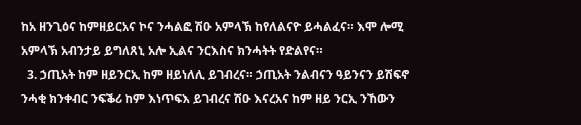ከአ ዘንጊዕና ከምዘይርአና ኮና ንሓልፎ ሽዑ አምላኽ ከየለልናዮ ይሓልፈና። እሞ ሎሚ አምላኽ አብንታይ ይግለጸኒ አሎ ኢልና ንርእስና ክንሓትት የድልየና።
  3. ኃጢአት ከም ዘይንርኢ ከም ዘይነለሊ ይገብረና። ኃጢአት ንልብናን ዓይንናን ይሽፍኖ ንሓቂ ክንቀብር ንፍቕሪ ከም እነጥፍእ ይገብረና ሽዑ እናረአና ከም ዘይ ንርኢ ንኸውን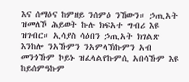እና ሰማዕና ከምዘይ ንሰምዕ ንኸውን። ኃጢአት ዝመለኾ ሕይወት ኩሉ ክፍአተ ግብሪ እዩ ዝገብር። ኢሳያስ ሳዕበን ኃጢአት ክገልጽ እንከሎ ንአኹምን ንአምላኽኩምን አብ መንጎኹም ኮይኑ ዝፈላልየኩምሲ አበሳኹም እዩ ከይሰምዓኩም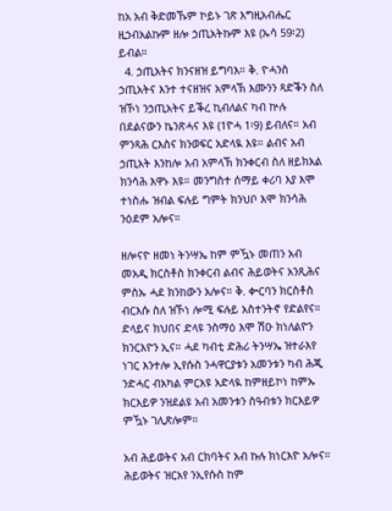ከአ አብ ቅድመኹም ኮይኑ ገጽ እግዚአብሔር ዚኃብአልኩም ዘሎ ኃጢአትኩም እዩ (ኡሳ 59፡2) ይብል።
  4. ኃጢአትና ክንናዘዝ ይግባእ። ቅ. ዮሓንስ ኃጢአትና እንተ ተናዘዝና አምላኽ እሙንን ጻድቕን ስለ ዝኾነ ንኃጢአትና ይቕረ ኪብለልና ካብ ኵሉ በደልናውን ኬንጽሓና እዩ (1ዮሓ 1፡9) ይብለና። አብ ምንጻሕ ርእስና ክንወፍር አድላዪ እዩ። ልብና አብ ኃጢአት እንከሎ አብ አምላኽ ክንቀርብ ስለ ዘይክአል ክንሳሕ እዋኑ እዩ። መንግስተ ሰማይ ቀሪባ እያ እሞ ተነስሑ ዝብል ፍሉይ ግምት ክንህቦ እሞ ክንሳሕ ንዕደም አሎና።

ዘሎናዮ ዘመነ ትንሣኤ ከም ምዃኑ መጠን አብ መአዲ ክርስቶስ ክንቀርብ ልብና ሕይወትና አንጺሕና ምስኡ ሓደ ክንከውን አሎና። ቅ. ቍርባን ክርስቶስ ብርእሱ ስለ ዝኾነ ሎሚ ፍሉይ አስተንትኖ የድልየና። ድላይና ክህበና ድላዩ ንስማዕ እሞ ሽዑ ክነለልዮን ክንርእዮን ኢና። ሓደ ካብቲ ድሕሪ ትንሣኤ ዝተራእየ ነገር እንተሎ ኢየሱስ ንሓዋርያቱን አመንቱን ካብ ሕጂ ንድሓር ብአካል ምርአዩ አድላዪ ከምዘይኮነ ከምኡ ክርእይዎ ንዝደልዩ አብ አመንቱን ስዓብቱን ክርእይዎ ምዃኑ ገሊጽሎም።

አብ ሕይወትና አብ ርክባትና አብ ኩሉ ክነርእዮ አሎና። ሕይወትና ዝርአየ ንኢየሱስ ከም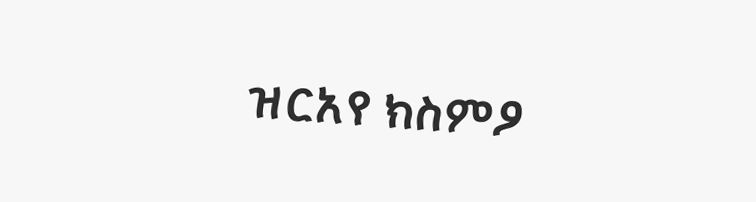ዝርአየ ክስምዖ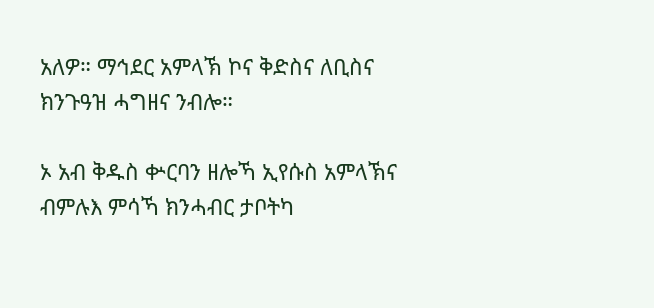አለዎ። ማኅደር አምላኽ ኮና ቅድስና ለቢስና ክንጉዓዝ ሓግዘና ንብሎ።

ኦ አብ ቅዱስ ቍርባን ዘሎኻ ኢየሱስ አምላኽና ብምሉእ ምሳኻ ክንሓብር ታቦትካ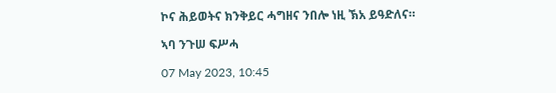ኮና ሕይወትና ክንቅይር ሓግዘና ንበሎ ነዚ ኽአ ይዓድለና።

ኣባ ንጉሠ ፍሥሓ

07 May 2023, 10:45